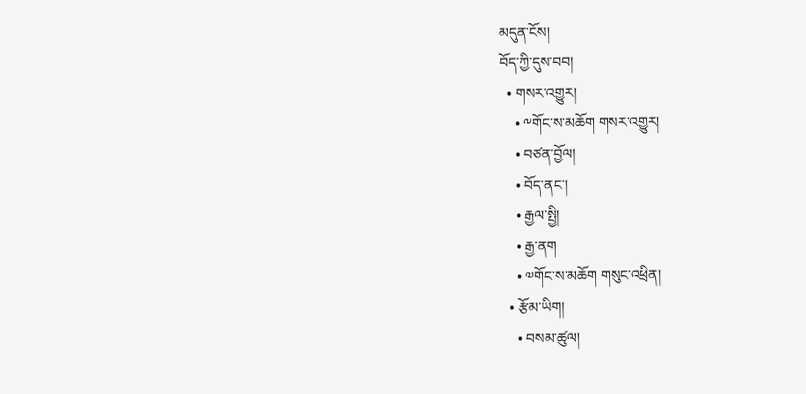མདུན་ངོས།
བོད་ཀྱི་དུས་བབ།
  • གསར་འགྱུར།
    • ༸གོང་ས་མཆོག གསར་འགྱུར།
    • བཙན་བྱོལ།
    • བོད་ནང་།
    • རྒྱལ་སྤྱི།
    • རྒྱ་ནག
    • ༧གོང་ས་མཆོག གསུང་འཕྲིན།
  • རྩོམ་ཡིག།
    • བསམ་ཚུལ།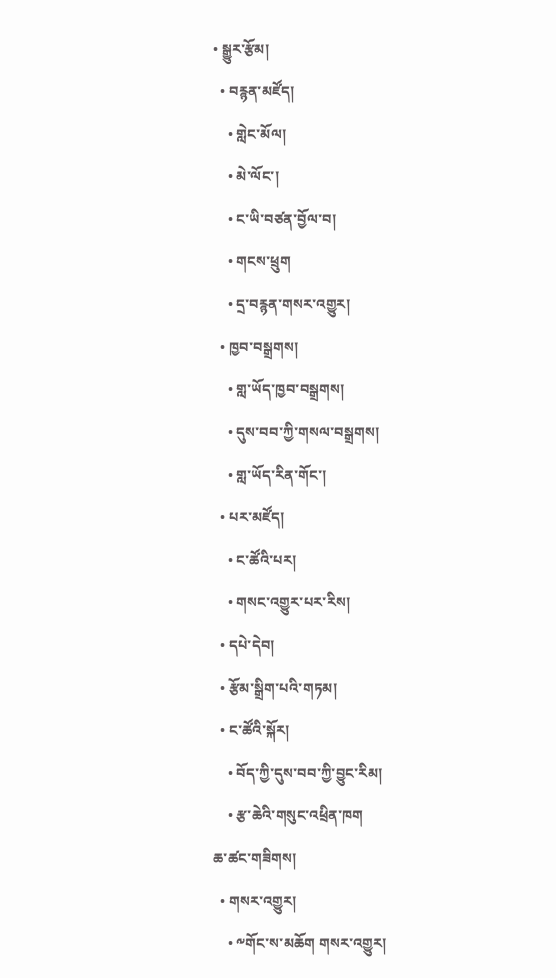• སྒྱུར་རྩོམ།
  • བརྙན་མཛོད།
    • གླེང་མོལ།
    • མེ་ལོང་།
    • ང་ཡི་བཙན་བྱོལ་བ།
    • གངས་ཕྲུག
    • དྲ་བརྙན་གསར་འགྱུར།
  • ཁྱབ་བསྒྲགས།
    • གླ་ཡོད་ཁྱབ་བསྒྲགས།
    • དུས་བབ་ཀྱི་གསལ་བསྒྲགས།
    • གླ་ཡོད་རིན་གོང་།
  • པར་མཛོད།
    • ང་ཚོའི་པར།
    • གསང་འགྱུར་པར་རིས།
  • དཔེ་དེབ།
  • རྩོམ་སྒྲིག་པའི་གཏམ།
  • ང་ཚོའི་སྐོར།
    • བོད་ཀྱི་དུས་བབ་ཀྱི་བྱུང་རིམ།
    • རྩ་ཆེའི་གསུང་འཕྲིན་ཁག
ཆ་ཚང་གཟིགས།
  • གསར་འགྱུར།
    • ༸གོང་ས་མཆོག གསར་འགྱུར།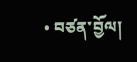• བཙན་བྱོལ།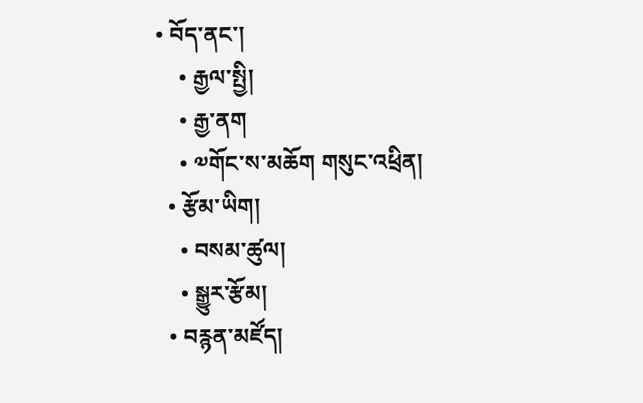• བོད་ནང་།
    • རྒྱལ་སྤྱི།
    • རྒྱ་ནག
    • ༧གོང་ས་མཆོག གསུང་འཕྲིན།
  • རྩོམ་ཡིག།
    • བསམ་ཚུལ།
    • སྒྱུར་རྩོམ།
  • བརྙན་མཛོད།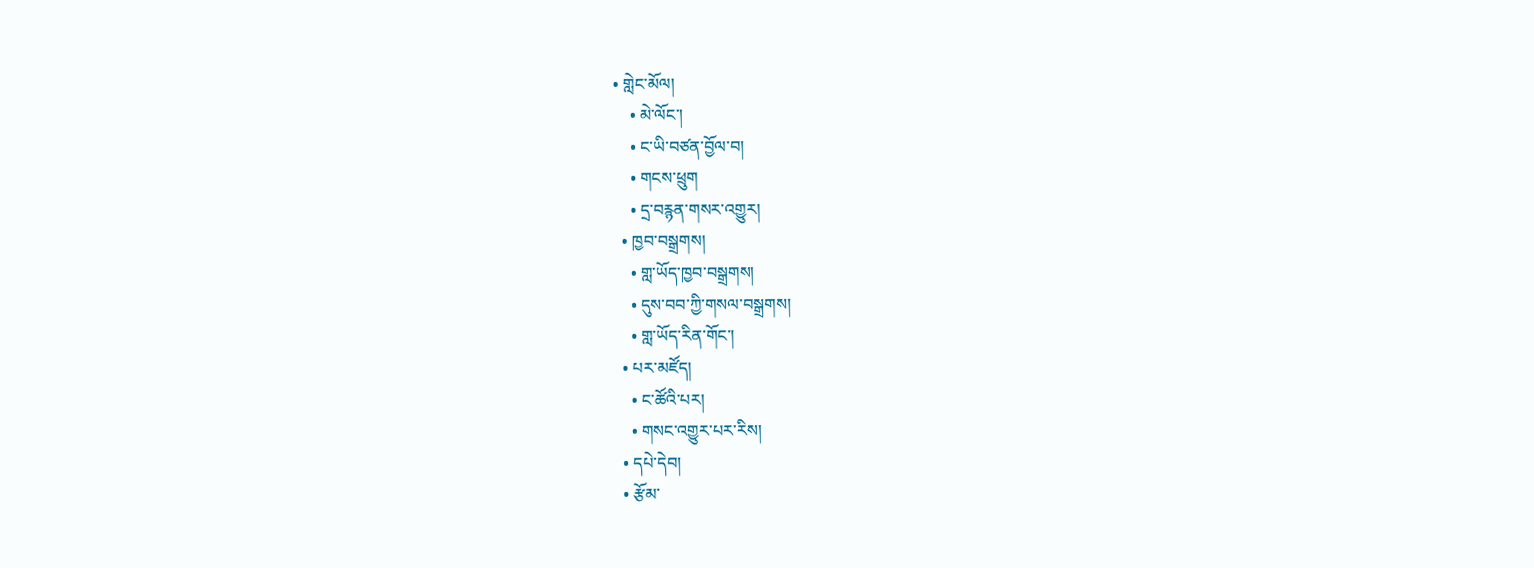• གླེང་མོལ།
    • མེ་ལོང་།
    • ང་ཡི་བཙན་བྱོལ་བ།
    • གངས་ཕྲུག
    • དྲ་བརྙན་གསར་འགྱུར།
  • ཁྱབ་བསྒྲགས།
    • གླ་ཡོད་ཁྱབ་བསྒྲགས།
    • དུས་བབ་ཀྱི་གསལ་བསྒྲགས།
    • གླ་ཡོད་རིན་གོང་།
  • པར་མཛོད།
    • ང་ཚོའི་པར།
    • གསང་འགྱུར་པར་རིས།
  • དཔེ་དེབ།
  • རྩོམ་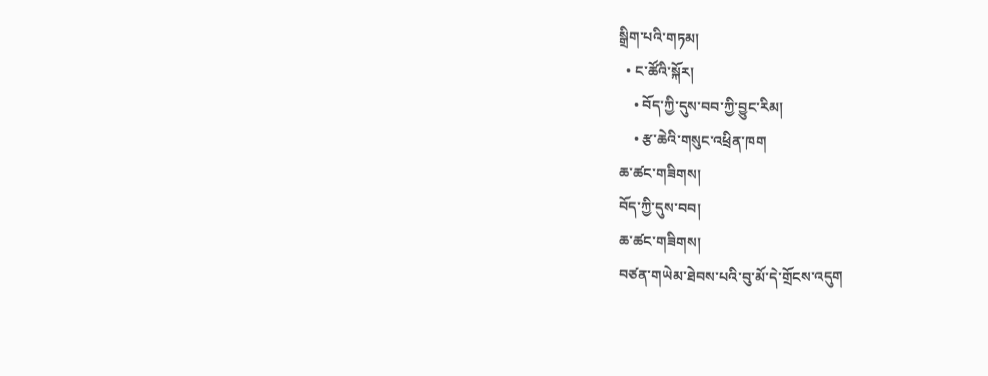སྒྲིག་པའི་གཏམ།
  • ང་ཚོའི་སྐོར།
    • བོད་ཀྱི་དུས་བབ་ཀྱི་བྱུང་རིམ།
    • རྩ་ཆེའི་གསུང་འཕྲིན་ཁག
ཆ་ཚང་གཟིགས།
བོད་ཀྱི་དུས་བབ།
ཆ་ཚང་གཟིགས།
བཙན་གཡེམ་ཐེབས་པའི་བུ་མོ་དེ་གྲོངས་འདུག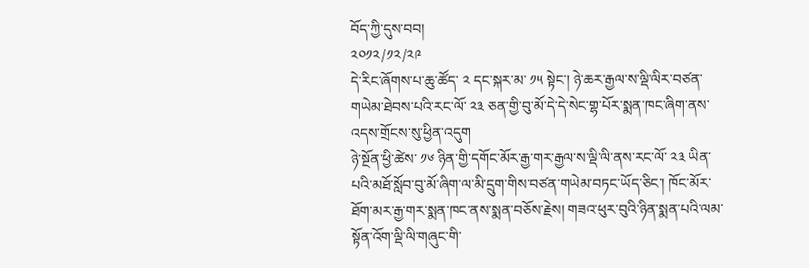བོད་ཀྱི་དུས་བབ།
༢༠༡༢/༡༢/༢༩
དེ་རིང་ཞོགས་པ་ཆུ་ཚོད་ ༢ དང་སྐར་མ་ ༡༥ སྟེང་། ཉེ་ཆར་རྒྱལ་ས་ལྡི་ལིར་བཙན་གཡེམ་ཐེབས་པའི་རང་ལོ་ ༢༣ ཅན་གྱི་བུ་མོ་དེ་དེ་སེང་གྷ་པོར་སྨན་ཁང་ཞིག་ནས་འདས་གྲོངས་སུ་ཕྱིན་འདུག
ཉེ་སྔོན་ཕྱི་ཚེས་ ༡༦ ཉིན་གྱི་དགོང་མོར་རྒྱ་གར་རྒྱལ་ས་ལྡི་ལི་ནས་རང་ལོ་ ༢༣ ཡིན་པའི་མཐོ་སློབ་བུ་མོ་ཞིག་ལ་མི་དྲུག་གིས་བཙན་གཡེམ་བཏང་ཡོད་ཅིང་། ཁོང་མོར་ཐོག་མར་རྒྱ་གར་སྨན་ཁང་ནས་སྨན་བཅོས་རྗེས། གཟའ་ཕུར་བུའི་ཉིན་སྨན་པའི་ལམ་སྟོན་འོག་ལྡི་ལི་གཞུང་གི་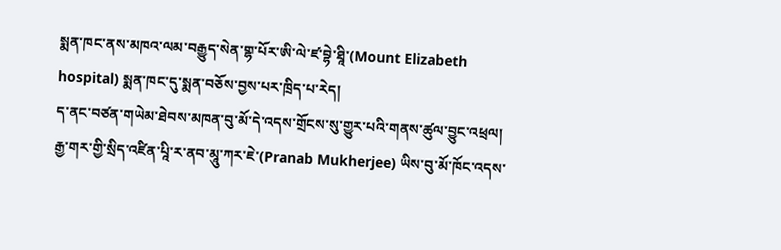སྨན་ཁང་ནས་མཁའ་ལམ་བརྒྱུད་སེན་གྷ་པོར་ཨི་ལེ་ཛ་བྷེ་ཐཱི་(Mount Elizabeth hospital) སྨན་ཁང་དུ་སྨན་བཅོས་བྱས་པར་ཁྲིད་པ་རེད།
ད་ནང་བཙན་གཡེམ་ཐེབས་མཁན་བུ་མོ་དེ་འདས་གྲོངས་སུ་གྱུར་པའི་གནས་ཚུལ་བྱུང་འཕྲལ། རྒྱ་གར་གྱི་སྲིད་འཛིན་པཱི་ར་ནབ་མཱུ་ཀར་ཇེ་(Pranab Mukherjee) ཡིས་བུ་མོ་ཁོང་འདས་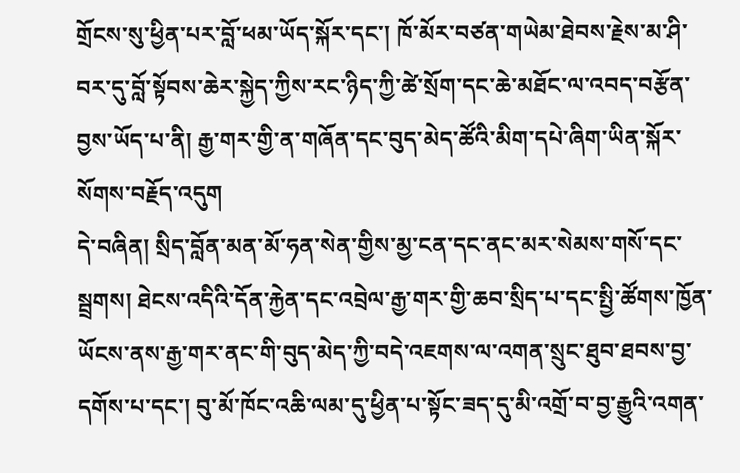གྲོངས་སུ་ཕྱིན་པར་བློ་ཕམ་ཡོད་སྐོར་དང་། ཁོ་མོར་བཙན་གཡེམ་ཐེབས་རྗེས་མ་ཤི་བར་དུ་བློ་སྟོབས་ཆེར་སྐྱེད་ཀྱིས་རང་ཉིད་ཀྱི་ཚེ་སྲོག་དང་ཆེ་མཐོང་ལ་འབད་བརྩོན་བྱས་ཡོད་པ་ནི། རྒྱ་གར་གྱི་ན་གཞོན་དང་བུད་མེད་ཚོའི་མིག་དཔེ་ཞིག་ཡིན་སྐོར་སོགས་བརྗོད་འདུག
དེ་བཞིན། སྲིད་བློན་མན་མོ་ཧན་སེན་གྱིས་མྱ་ངན་དང་ནང་མར་སེམས་གསོ་དང་སྦྲགས། ཐེངས་འདིའི་དོན་རྐྱེན་དང་འབྲེལ་རྒྱ་གར་གྱི་ཆབ་སྲིད་པ་དང་སྤྱི་ཚོགས་ཁྱོན་ཡོངས་ནས་རྒྱ་གར་ནང་གི་བུད་མེད་ཀྱི་བདེ་འཇགས་ལ་འགན་སྲུང་ཐུབ་ཐབས་བྱ་དགོས་པ་དང་། བུ་མོ་ཁོང་འཆི་ལམ་དུ་ཕྱིན་པ་སྟོང་ཟད་དུ་མི་འགྲོ་བ་བྱ་རྒྱུའི་འགན་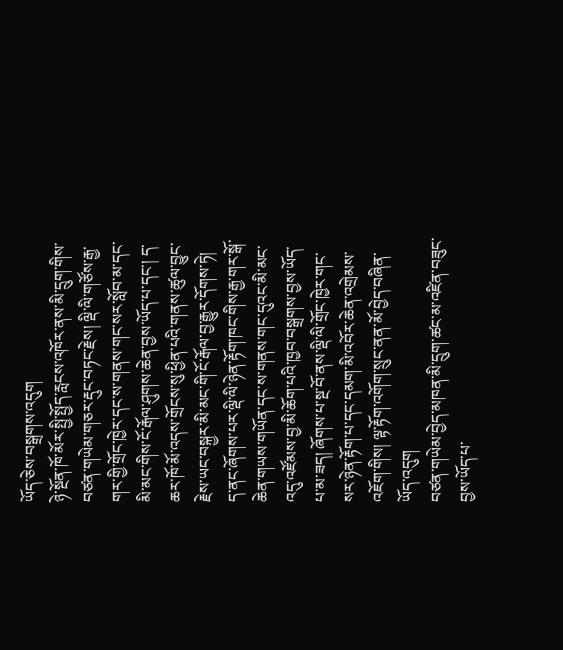ཡོད་ཅེས་བསྒྲགས་འདུག
ཉེ་སྔོན་ཁོ་མོར་སྤྱི་སྤྱོད་རླངས་འཁོར་ནས་མི་དྲུག་གིས་བཙན་གཡེམ་གཅར་རྡུང་བཏང་རྗེས། ལྡི་ལི་གཙོས་རྒྱ་གར་གྱི་གྲོང་ཁྱེར་དང་ས་གནས་གང་སར་སློབ་མ་དང་མི་མང་གིས་ངོ་རྒོལ་ཤུགས་ཆེན་བྱས་ཡོད་པ་དང་། ད་ཆར་ཁོ་མོ་འདས་གྲོངས་སུ་ཕྱིན་པའི་གནས་ཚུལ་བྱུང་རྗེས་ཡང་བསྐྱར་མི་མང་གི་ངོ་རྒོལ་བྱ་རྒྱུར་དོགས་ཏེ། ད་ནང་ཞོགས་པར་ལྡི་ལི་ཉེན་རྟོག་ཁང་གིས་རྒྱ་གར་སྒོ་ཆེན་གཡས་གཡོན་དང་ས་གནས་གང་དུའང་མི་མང་འདུ་འཛོམས་བྱ་མི་ཆོག་པའི་ཁྱབ་བསྒྲགས་བྱས་ཡོད་པ་མ་ཟད། ཞོགས་པ་སྔ་བོ་ནས་ལྡི་ལི་གྲོང་ཁྱེར་གང་སར་ཉེན་རྟོག་པ་དང་དམག་མི་འབོར་ཆེན་འགྲེམས་འཇོག་གིས། ལྟ་རྟོག་འགོག་སྲུང་ནན་མོ་བྱེད་བཞིན་ཡོད་འདུག
བཙན་གཡེམ་བྱེད་མཁན་མི་དྲུག་ཚང་མ་འཛིན་བཟུང་བྱས་ཡོད་པ་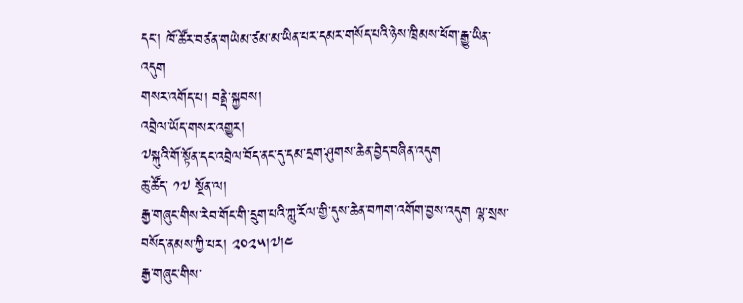དང་། ཁོ་ཚོར་བཙན་གཡེམ་ཙམ་མ་ཡིན་པར་དམར་གསོད་པའི་ཉེས་ཁྲིམས་ཕོག་རྒྱུ་ཡིན་འདུག
གསར་འགོད་པ། བནྡེ་སྐྱབས།
འབྲེལ་ཡོད་གསར་འགྱུར།
༧སྐུའི་གོ་སྟོན་དང་འབྲེལ་བོད་ནང་དུ་དམ་དྲག་ཤུགས་ཆེན་བྱེད་བཞིན་འདུག
ཆུ་ཚོད་ ༡༧ སྔོན་ལ།
རྒྱ་གཞུང་གིས་རེབ་གོང་གི་དྲུག་པའི་ཀླུ་རོལ་གྱི་དུས་ཆེན་བཀག་འགོག་བྱས་འདུག ལྷ་སྲས་བསོད་ནམས་ཀྱི་པར། ༢༠༢༥།༧།༤
རྒྱ་གཞུང་གིས་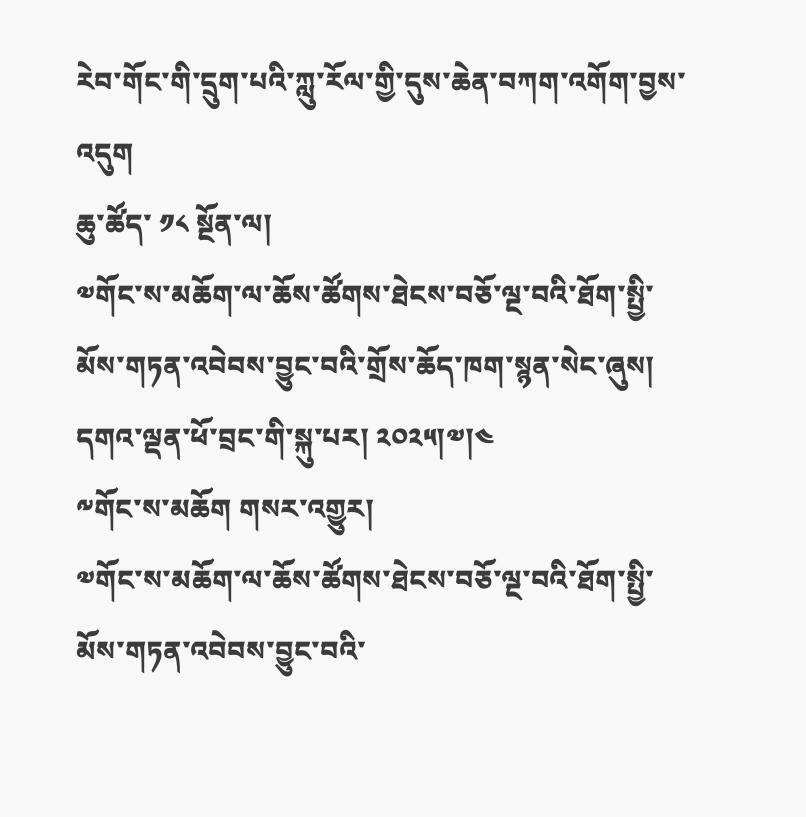རེབ་གོང་གི་དྲུག་པའི་ཀླུ་རོལ་གྱི་དུས་ཆེན་བཀག་འགོག་བྱས་འདུག
ཆུ་ཚོད་ ༡༨ སྔོན་ལ།
༧གོང་ས་མཆོག་ལ་ཆོས་ཚོགས་ཐེངས་བཅོ་ལྔ་བའི་ཐོག་སྤྱི་མོས་གཏན་འབེབས་བྱུང་བའི་གྲོས་ཆོད་ཁག་སྙན་སེང་ཞུས། དགའ་ལྡན་ཕོ་བྲང་གི་སྐུ་པར། ༢༠༢༥།༧།༤
༸གོང་ས་མཆོག གསར་འགྱུར།
༧གོང་ས་མཆོག་ལ་ཆོས་ཚོགས་ཐེངས་བཅོ་ལྔ་བའི་ཐོག་སྤྱི་མོས་གཏན་འབེབས་བྱུང་བའི་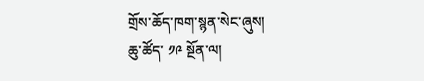གྲོས་ཆོད་ཁག་སྙན་སེང་ཞུས།
ཆུ་ཚོད་ ༡༩ སྔོན་ལ།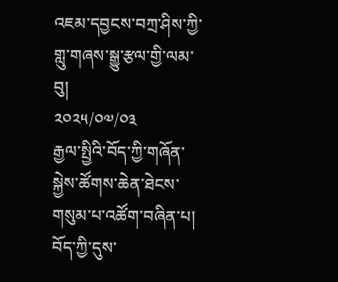འཇམ་དབྱངས་བཀྲ་ཤིས་ཀྱི་གླུ་གཞས་སྒྱུ་རྩལ་གྱི་ལམ་བུ།
༢༠༢༥/༠༧/༠༣
རྒྱལ་སྤྱིའི་བོད་ཀྱི་གཞོན་སྐྱེས་ཚོགས་ཆེན་ཐེངས་གསུམ་པ་འཚོག་བཞིན་པ། བོད་ཀྱི་དུས་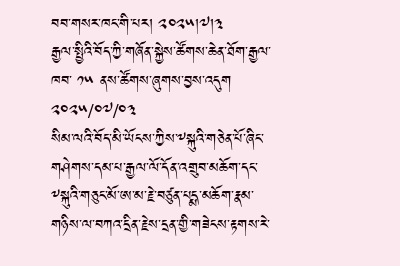བབ་གསར་ཁང་གི་པར། ༢༠༢༥།༧།༣
རྒྱལ་སྤྱིའི་བོད་ཀྱི་གཞོན་སྐྱེས་ཚོགས་ཆེན་ཐོག་རྒྱལ་ཁབ་ ༡༥ ནས་ཚོགས་ཞུགས་བྱས་འདུག
༢༠༢༥/༠༧/༠༣
སིམ་ལའི་བོད་མི་ཡོངས་ཀྱིས་༸སྐུའི་གཅེན་པོ་ཞིང་གཤེགས་དམ་པ་རྒྱལ་ལོ་དོན་འགྲུབ་མཆོག་དང་༸སྐུའི་གཅུང་མོ་ཨ་མ་རྗེ་བཙུན་པདྨ་མཆོག་རྣམ་གཉིས་ལ་བཀའ་དྲིན་རྗེས་དྲན་གྱི་གཟེངས་རྟགས་རེ་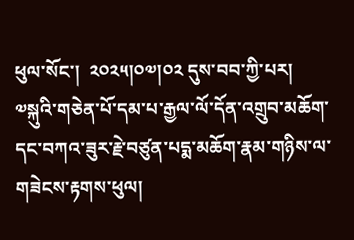ཕུལ་སོང་།  ༢༠༢༥།༠༧།༠༢ དུས་བབ་ཀྱི་པར།
༧སྐུའི་གཅེན་པོ་དམ་པ་རྒྱལ་ལོ་དོན་འགྲུབ་མཆོག་དང་བཀའ་ཟུར་རྗེ་བཙུན་པདྨ་མཆོག་རྣམ་གཉིས་ལ་གཟེངས་རྟགས་ཕུལ།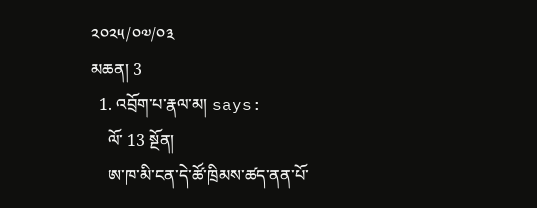༢༠༢༥/༠༧/༠༣
མཆན། 3
  1. འབྲོག་པ་རྣལ་མ། says:
    ལོ་ 13 སྔོན།
    ཨ་ཁ་མི་ངན་དེ་ཚོ་ཁྲིམས་ཚད་ནན་པོ་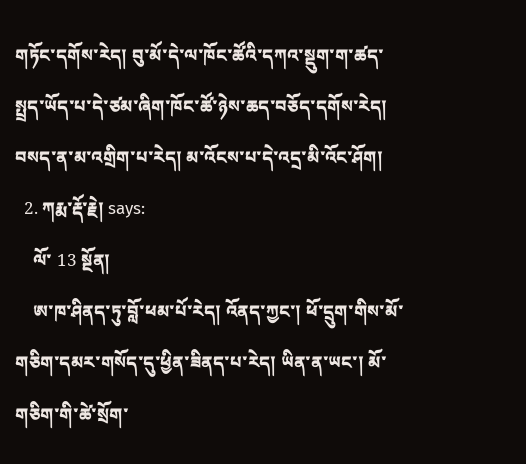གཏོང་དགོས་རེད། བུ་མོ་དེ་ལ་ཁོང་ཚོའི་དཀའ་སྡུག་ག་ཚད་སྤྲད་ཡོད་པ་དེ་ཙམ་ཞིག་ཁོང་ཚོ་ཉེས་ཆད་བཅོད་དགོས་རེད། བསད་ན་མ་འགྲིག་པ་རེད། མ་འོངས་པ་དེ་འདྲ་མི་འོང་ཤོག།
  2. ཀརྨ་རྡོ་རྗེ། says:
    ལོ་ 13 སྔོན།
    ཨ་ཁ་ཤིནད་ཏུ་བློ་ཕམ་པོ་རེད། འོནད་ཀྱང་། ཕོ་དྲུག་གིས་མོ་གཅིག་དམར་གསོད་དུ་ཕྱིན་ཟིནད་པ་རེད། ཡིན་ན་ཡང་། མོ་གཅིག་གི་ཚེ་སྲོག་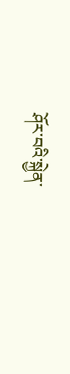ཤོར་བའི་སྐྱེན་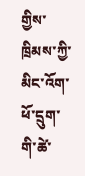གྱིས་ཁྲིམས་ཀྱི་མིང་འོག་ཕོ་དྲུག་གི་ཚེ་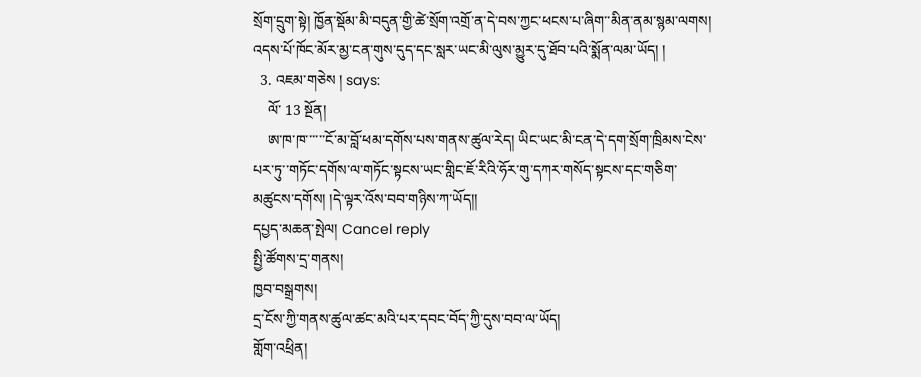སྲོག་དྲུག་སྟེ། ཁྱོན་སྡོམ་མི་བདུན་གྱི་ཚེ་སྲོག་འགྲོ་ན་དེ་བས་ཀྱང་ཕངས་པ་ཞིག་་མིན་ནམ་སྙམ་ལགས། འདས་པོ་ཁོང་མོར་མྱ་ངན་གུས་དུད་དང་སླར་ཡང་མི་ལུས་མྱུར་དུ་ཐོབ་པའི་སྨོན་ལམ་ཡོད། །
  3. འཇམ་གཅེས ། says:
    ལོ་ 13 སྔོན།
    ཨ་ཁ་ཁ་་་་་་ངོ་མ་བློ་ཕམ་དགོས་པས་གནས་ཚུལ་རེད། ཡིང་ཡང་མི་ངན་དེ་དག་སྲོག་ཁྲིམས་ངེས་པར་ཏུ་་གཏོང་དགོས་ལ་གཏོང་སྟངས་ཡང་གླིང་ཇོ་རིའི་ཧོར་གུ་དཀར་གསོད་སྟངས་དང་གཅིག་མཚུངས་དགོས། །དེ་ལྟར་འོས་བབ་གཉིས་ཀ་ཡོད།།
དཔྱད་མཆན་སྤེལ། Cancel reply
སྤྱི་ཚོགས་དྲ་གནས།
ཁྱབ་བསྒྲགས།
དྲ་ངོས་ཀྱི་གནས་ཚུལ་ཚང་མའི་པར་དབང་བོད་ཀྱི་དུས་བབ་ལ་ཡོད།
གློག་འཕྲིན།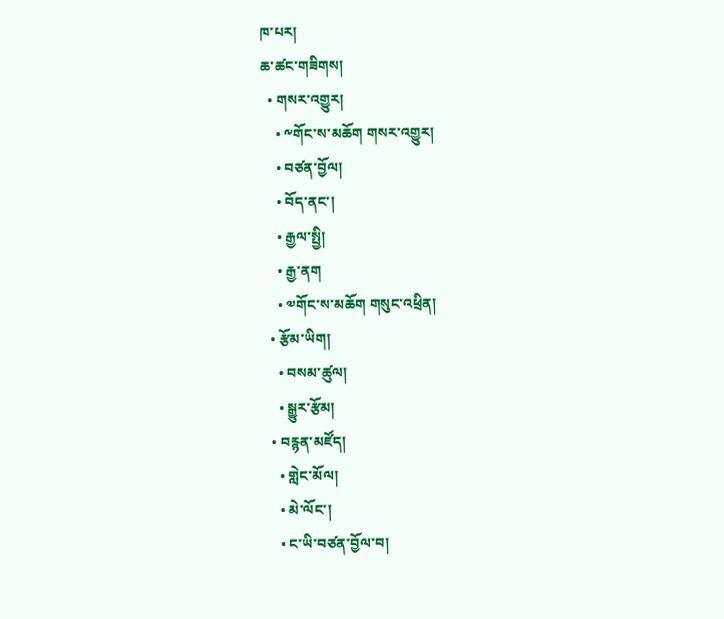ཁ་པར།
ཆ་ཚང་གཟིགས།
  • གསར་འགྱུར།
    • ༸གོང་ས་མཆོག གསར་འགྱུར།
    • བཙན་བྱོལ།
    • བོད་ནང་།
    • རྒྱལ་སྤྱི།
    • རྒྱ་ནག
    • ༧གོང་ས་མཆོག གསུང་འཕྲིན།
  • རྩོམ་ཡིག།
    • བསམ་ཚུལ།
    • སྒྱུར་རྩོམ།
  • བརྙན་མཛོད།
    • གླེང་མོལ།
    • མེ་ལོང་།
    • ང་ཡི་བཙན་བྱོལ་བ།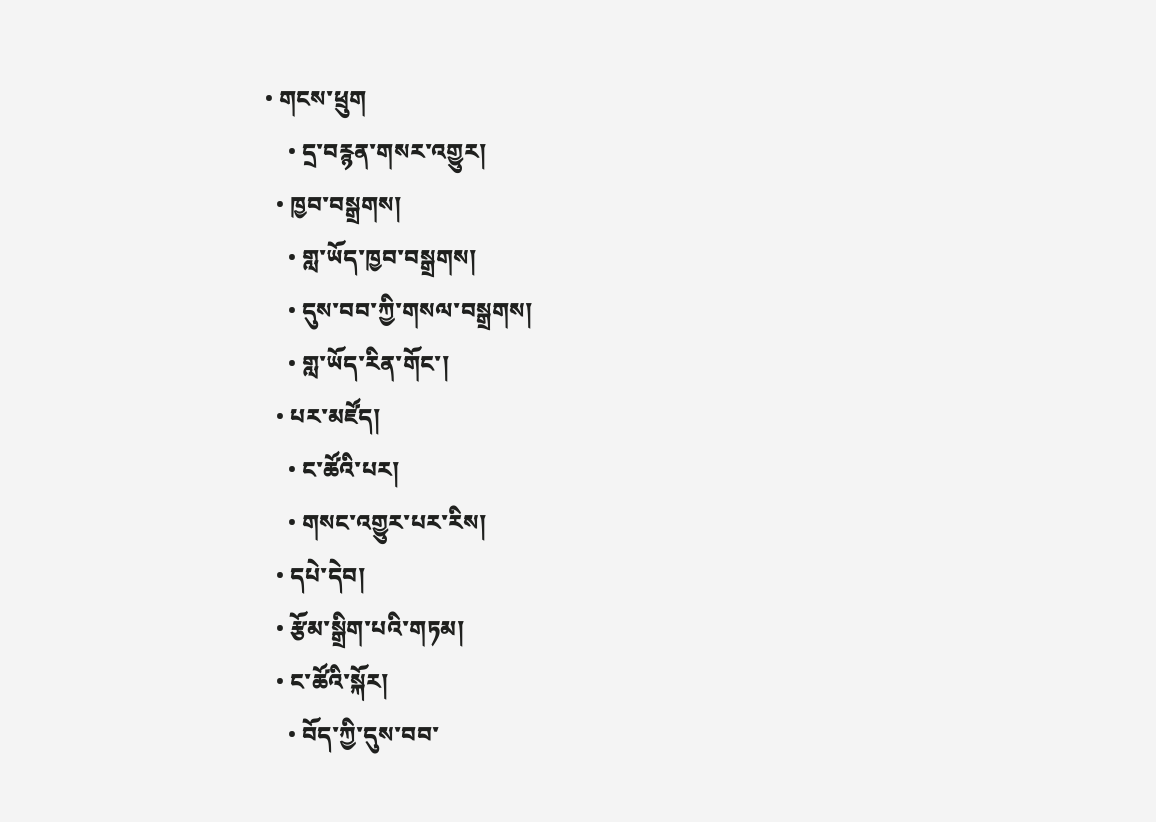• གངས་ཕྲུག
    • དྲ་བརྙན་གསར་འགྱུར།
  • ཁྱབ་བསྒྲགས།
    • གླ་ཡོད་ཁྱབ་བསྒྲགས།
    • དུས་བབ་ཀྱི་གསལ་བསྒྲགས།
    • གླ་ཡོད་རིན་གོང་།
  • པར་མཛོད།
    • ང་ཚོའི་པར།
    • གསང་འགྱུར་པར་རིས།
  • དཔེ་དེབ།
  • རྩོམ་སྒྲིག་པའི་གཏམ།
  • ང་ཚོའི་སྐོར།
    • བོད་ཀྱི་དུས་བབ་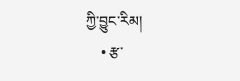ཀྱི་བྱུང་རིམ།
    • རྩ་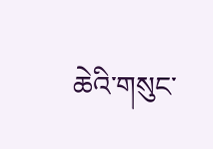ཆེའི་གསུང་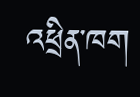འཕྲིན་ཁག